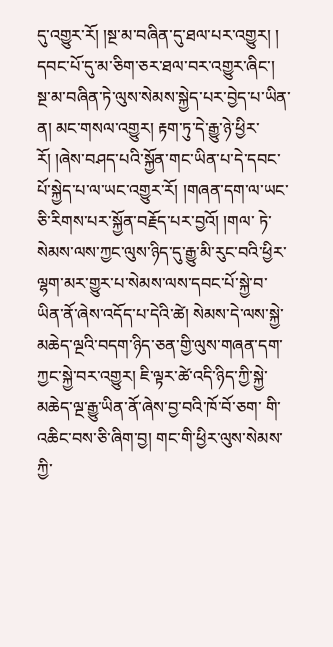དུ་འགྱུར་རོ། །སྔ་མ་བཞིན་དུ་ཐལ་པར་འགྱུར། ། དབང་པོ་དུ་མ་ཅིག་ཅར་ཐལ་བར་འགྱུར་ཞིང་། སྔ་མ་བཞིན་ཏེ་ལུས་སེམས་སྐྱེད་པར་བྱེད་པ་ཡིན་ན། མང་གསལ་འགྱུར། རྟག་ཏུ་དེ་རྒྱུ་ཉེ་ཕྱིར་རོ། །ཞེས་བཤད་པའི་སྐྱོན་གང་ཡིན་པ་དེ་དབང་པོ་སྐྱེད་པ་ལ་ཡང་འགྱུར་རོ། །གཞན་དག་ལ་ཡང་ཅི་རིགས་པར་སྐྱོན་བརྗོད་པར་བྱའོ། །གལ་ ཏེ་སེམས་ལས་ཀྱང་ལུས་ཉིད་དུ་རྒྱུ་མི་རུང་བའི་ཕྱིར་ལྷག་མར་གྱུར་པ་སེམས་ལས་དབང་པོ་སྐྱེ་བ་ཡིན་ནོ་ཞེས་འདོད་པ་དེའི་ཚེ། སེམས་དེ་ལས་སྐྱེ་མཆེད་ལྔའི་བདག་ཉིད་ཅན་གྱི་ལུས་གཞན་དག་ཀྱང་སྐྱེ་བར་འགྱུར། ཇི་ལྟར་ཚེ་འདི་ཉིད་ཀྱི་སྐྱེ་མཆེད་ལྔ་རྒྱུ་ཡིན་ནོ་ཞེས་བྱ་བའི་ཁོ་བོ་ཅག་ གི་འཆིང་བས་ཅི་ཞིག་བྱ། གང་གི་ཕྱིར་ལུས་སེམས་ཀྱི་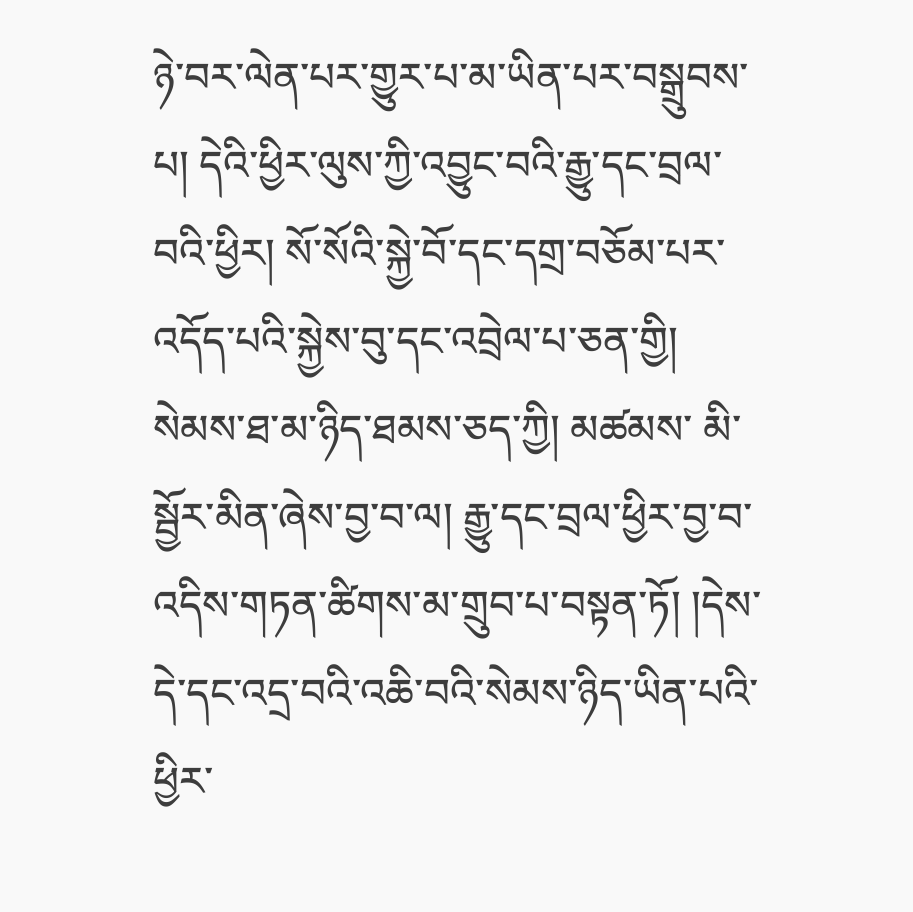ཉེ་བར་ལེན་པར་གྱུར་པ་མ་ཡིན་པར་བསྒྲུབས་པ། དེའི་ཕྱིར་ལུས་ཀྱི་འབྱུང་བའི་རྒྱུ་དང་བྲལ་བའི་ཕྱིར། སོ་སོའི་སྐྱེ་བོ་དང་དགྲ་བཅོམ་པར་འདོད་པའི་སྐྱེས་བུ་དང་འབྲེལ་པ་ཅན་གྱི། སེམས་ཐ་མ་ཉིད་ཐམས་ཅད་ཀྱི། མཚམས་ མི་སྦྱོར་མིན་ཞེས་བྱ་བ་ལ། རྒྱུ་དང་བྲལ་ཕྱིར་བྱ་བ་འདིས་གཏན་ཚིགས་མ་གྲུབ་པ་བསྟན་ཏོ། །དེས་དེ་དང་འདྲ་བའི་འཆི་བའི་སེམས་ཉིད་ཡིན་པའི་ཕྱིར་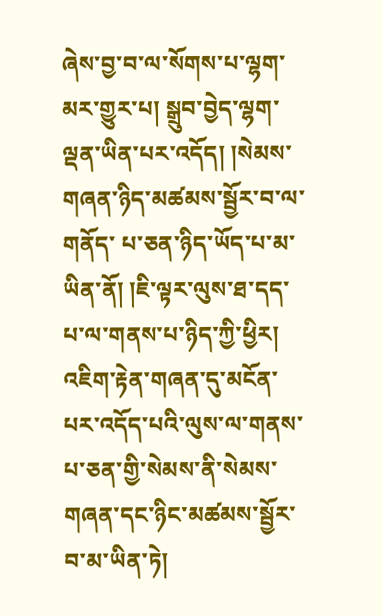ཞེས་བྱ་བ་ལ་སོགས་པ་ལྷག་མར་གྱུར་པ། སྒྲུབ་བྱེད་ལྷག་ལྡན་ཡིན་པར་འདོད། །སེམས་གཞན་ཉིད་མཚམས་སྦྱོར་བ་ལ་གནོད་ པ་ཅན་ཉིད་ཡོད་པ་མ་ཡིན་ནོ། །ཇི་ལྟར་ལུས་ཐ་དད་པ་ལ་གནས་པ་ཉིད་ཀྱི་ཕྱིར། འཇིག་རྟེན་གཞན་དུ་མངོན་པར་འདོད་པའི་ལུས་ལ་གནས་པ་ཅན་གྱི་སེམས་ནི་སེམས་གཞན་དང་ཉིང་མཚམས་སྦྱོར་བ་མ་ཡིན་ཏེ།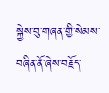སྐྱེས་བུ་གཞན་གྱི་སེམས་བཞིན་ནོ་ཞེས་བརྗོད་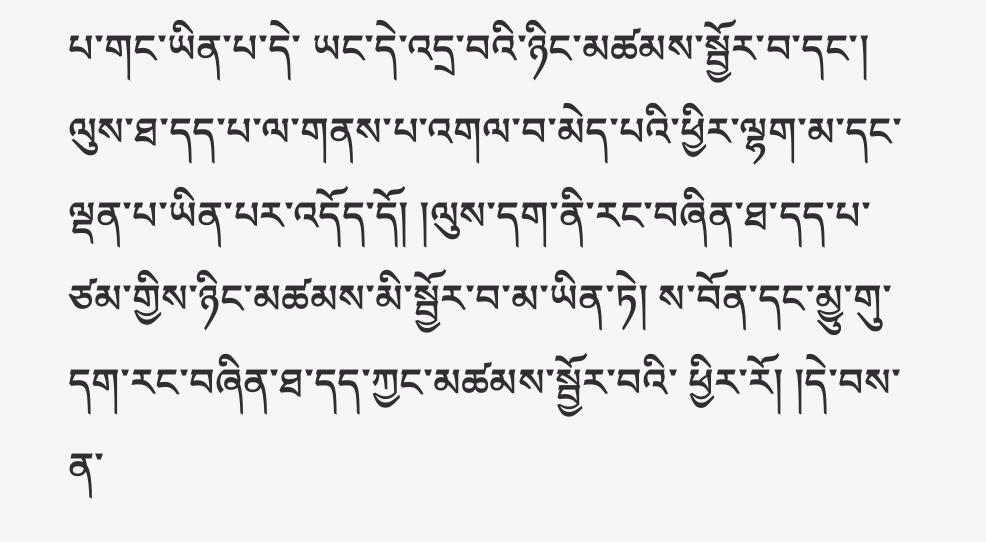པ་གང་ཡིན་པ་དེ་ ཡང་དེ་འདྲ་བའི་ཉིང་མཚམས་སྦྱོར་བ་དང་། ལུས་ཐ་དད་པ་ལ་གནས་པ་འགལ་བ་མེད་པའི་ཕྱིར་ལྷག་མ་དང་ལྡན་པ་ཡིན་པར་འདོད་དོ། །ལུས་དག་ནི་རང་བཞིན་ཐ་དད་པ་ཙམ་གྱིས་ཉིང་མཚམས་མི་སྦྱོར་བ་མ་ཡིན་ཏེ། ས་བོན་དང་མྱུ་གུ་དག་རང་བཞིན་ཐ་དད་ཀྱང་མཚམས་སྦྱོར་བའི་ ཕྱིར་རོ། །དེ་བས་ན་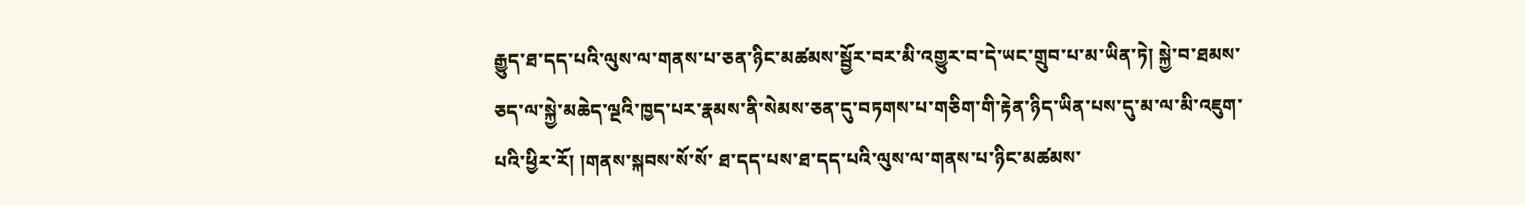རྒྱུད་ཐ་དད་པའི་ལུས་ལ་གནས་པ་ཅན་ཉིང་མཚམས་སྦྱོར་བར་མི་འགྱུར་བ་དེ་ཡང་གྲུབ་པ་མ་ཡིན་ཏེ། སྐྱེ་བ་ཐམས་ཅད་ལ་སྐྱེ་མཆེད་ལྔའི་ཁྱད་པར་རྣམས་ནི་སེམས་ཅན་དུ་བཏགས་པ་གཅིག་གི་རྟེན་ཉིད་ཡིན་པས་དུ་མ་ལ་མི་འཇུག་པའི་ཕྱིར་རོ། །གནས་སྐབས་སོ་སོ་ ཐ་དད་པས་ཐ་དད་པའི་ལུས་ལ་གནས་པ་ཉིང་མཚམས་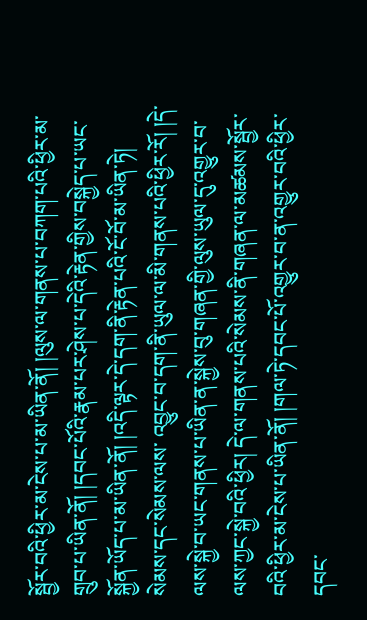སྦྱོར་བའི་ཕྱིར་མ་ངེས་པ་མ་ཡིན་ནོ། །ལུས་ལ་གནས་པ་བཀག་པའི་ཕྱིར་མ་གྲུབ་པ་ཡིན་ནོ། །དབང་པོའི་རྣམ་པར་ཤེས་པ་དེའི་རྟེན་གྱིས་བསྐྱེད་པ་ཡང་སྐྱོན་ཡོད་པ་མ་ཡིན་ནོ། །འདི་ལྟར་དེ་དག་ནི་རྟེན་པའི་ངོ་བོ་མ་ཡིན་ཏེ། སེམས་དང་སེམས་ལས་ འབྱུང་བ་དག་ནི་ཡུལ་ལ་མི་གནས་པའི་ཕྱིར་རོ། །དེ་ལས་སྐྱེ་བ་ཡང་གནས་པ་ཡིན་ན་སྐྱེས་བུ་གཞན་གྱི་ལུས་ཡུལ་དུ་འགྱུར་བ་ལས་ཀྱང་སྐྱེ་བའི་ཕྱིར། དེ་ལ་གནས་པའི་སེམས་ནི་གཞན་ལ་མཚམས་སྦྱོར་བའི་ཕྱིར་མ་ངེས་པ་ཡིན་ནོ། །གལ་ཏེ་དབང་པོ་འགྱུར་བ་ན་འགྱུར་བའི་ཕྱིར་དབང་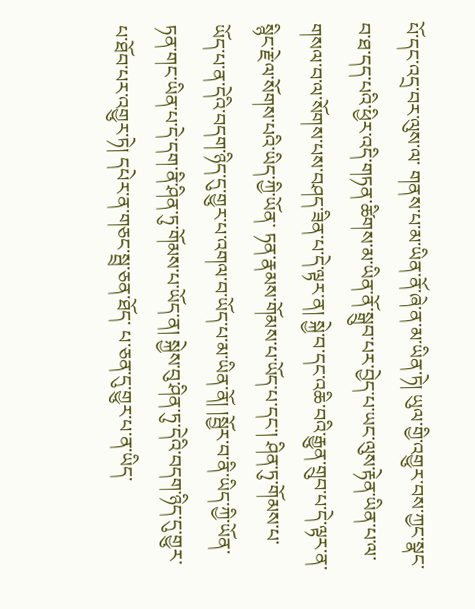པོ་དང་འདྲ་བར་ལུས་ལ་ གནས་པ་མ་ཡིན་ནོ་ཞེ་ན་མ་ཡིན་ཏེ། ཡུལ་གྱི་འགྱུར་བས་ཀྱང་སྣང་བ་ཐ་དད་པའི་ཕྱིར་འདི་གཏན་ཚིགས་མ་ཡིན་ནོ་སྒྲུབ་པར་བྱེད་པ་ཡང་ལུས་རྟེན་ཡིན་པ་ལ་གསལ་བ་ལ་སོགས་པས་བཤད་ཟིན་པ་དེ་ལྟར་ན། སྐྱེ་བ་དང་འཆི་བའི་རྒྱུན་གྲུབ་པ་དེ་ལྟར་ན་སྙིང་རྗེ་ལ་སོགས་པའི་ཡིད་ཀྱི་ཡོན་ ཏན་རྣམས་གོམས་པ་ཡོད་པ་དང་། ཤིན་ཏུ་གོམས་པ་ཡོད་པ་ན་དེའི་བདག་ཉིད་དུ་གྱུར་པ་འགལ་བ་ཡོད་པ་མ་ཡིན་ནོ། །སྦྱོར་བ་ནི་ཡིད་ཀྱི་ཡོན་ཏན་གང་ཡིན་པ་དེ་དག་ནི་ཤིན་ཏུ་གོམས་པ་ཡོད་ན། སྐྱེས་བུ་ཤིན་ཏུ་དེའི་བདག་ཉིད་དུ་གྱུར་པ་ཐོབ་པར་འགྱུར་ཏེ། དཔེར་ན་གཅང་སྦྲ་ཅན་ཐོད་ པ་ཅན་དུ་གྱུར་པ་ན་ཡིད་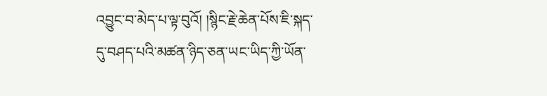འབྱུང་བ་མེད་པ་ལྟ་བུའོ། །སྙིང་རྗེ་ཆེན་པོས་ཇི་སྐད་དུ་བཤད་པའི་མཚན་ཉིད་ཅན་ཡང་ཡིད་ཀྱི་ཡོན་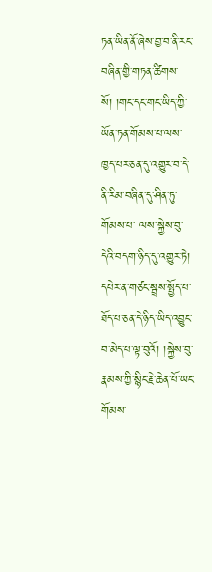ཏན་ཡིན་ནོ་ཞེས་བྱ་བ་ནི་རང་བཞིན་གྱི་གཏན་ཚིགས་སོ། །གང་དང་གང་ཡིད་ཀྱི་ཡོན་ཏན་གོམས་པ་ལས་ཁྱད་པར་ཅན་དུ་འགྱུར་བ་དེ་ནི་རིམ་བཞིན་དུ་ཤིན་ཏུ་གོམས་པ་ ལས་སྐྱེས་བུ་དེའི་བདག་ཉིད་དུ་འགྱུར་ཏེ། དཔེར་ན་གཙང་སྦྲས་སྤྱོད་པ་ཐོད་པ་ཅན་དེ་ཉིད་ཡིད་འབྱུང་བ་མེད་པ་ལྟ་བུའོ། །སྐྱེས་བུ་རྣམས་ཀྱི་སྙིང་རྗེ་ཆེན་པོ་ཡང་གོམས་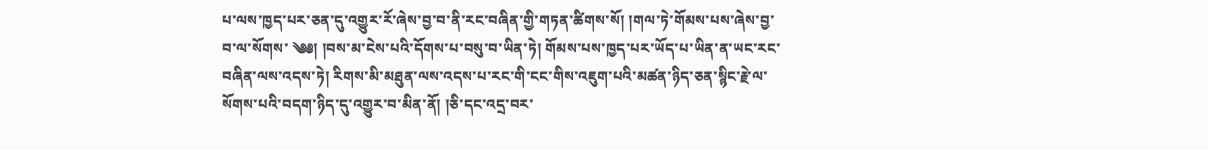པ་ལས་ཁྱད་པར་ཅན་དུ་འགྱུར་རོ་ཞེས་བྱ་བ་ནི་རང་བཞིན་གྱི་གཏན་ཚིགས་སོ། །གལ་ཏེ་གོམས་པས་ཞེས་བྱ་བ་ལ་སོགས་ ༄༅། །བས་མ་ངེས་པའི་དོགས་པ་བསུ་བ་ཡིན་ཏེ། གོམས་པས་ཁྱད་པར་ཡོད་པ་ཡིན་ན་ཡང་རང་བཞིན་ལས་འདས་ཏེ། རིགས་མི་མཐུན་ལས་འདས་པ་རང་གི་ངང་གིས་འཇུག་པའི་མཚན་ཉིད་ཅན་སྙིང་རྗེ་ལ་སོགས་པའི་བདག་ཉིད་དུ་འགྱུར་བ་མིན་ནོ། །ཅི་དང་འདྲ་བར་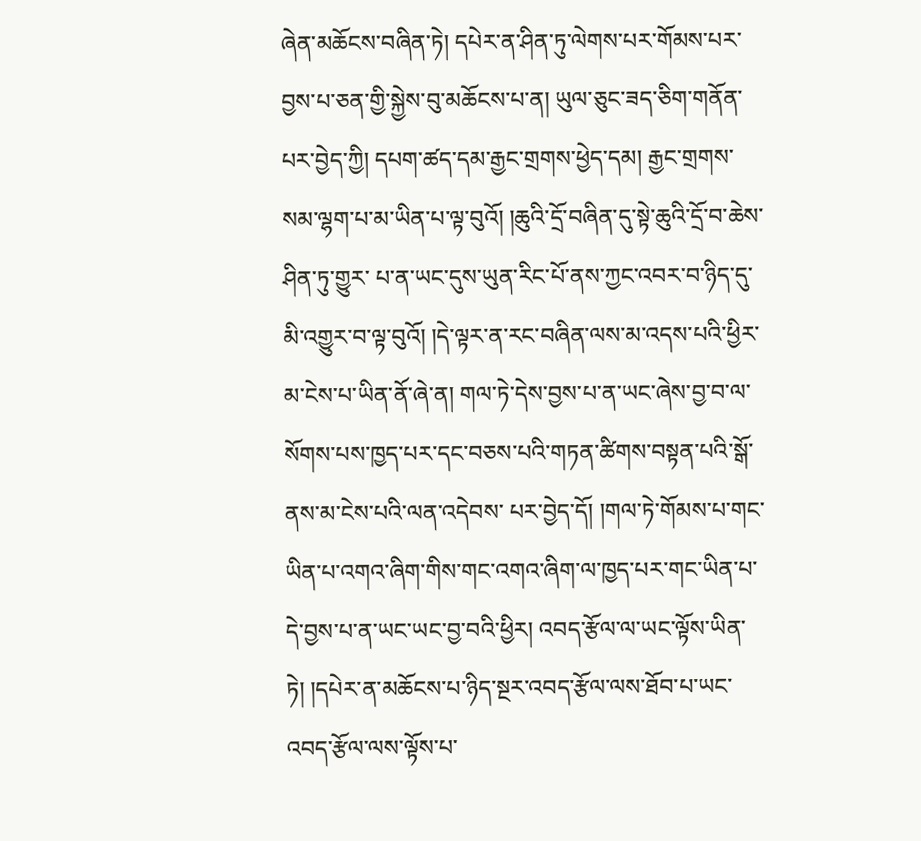ཞེན་མཆོངས་བཞིན་ཏེ། དཔེར་ན་ཤིན་ཏུ་ལེགས་པར་གོམས་པར་བྱས་པ་ཅན་གྱི་སྐྱེས་བུ་མཆོངས་པ་ན། ཡུལ་ཅུང་ཟད་ཅིག་གནོན་པར་བྱེད་ཀྱི། དཔག་ཚད་དམ་རྒྱང་གྲགས་ཕྱེད་དམ། རྒྱང་གྲགས་སམ་ལྷག་པ་མ་ཡིན་པ་ལྟ་བུའོ། །ཆུའི་དྲོ་བཞིན་དུ་སྟེ་ཆུའི་དྲོ་བ་ཆེས་ཤིན་ཏུ་གྱུར་ པ་ན་ཡང་དུས་ཡུན་རིང་པོ་ནས་ཀྱང་འབར་བ་ཉིད་དུ་མི་འགྱུར་བ་ལྟ་བུའོ། །དེ་ལྟར་ན་རང་བཞིན་ལས་མ་འདས་པའི་ཕྱིར་མ་ངེས་པ་ཡིན་ནོ་ཞེ་ན། གལ་ཏེ་དེས་བྱས་པ་ན་ཡང་ཞེས་བྱ་བ་ལ་སོགས་པས་ཁྱད་པར་དང་བཅས་པའི་གཏན་ཚིགས་བསྟན་པའི་སྒོ་ནས་མ་ངེས་པའི་ལན་འདེབས་ པར་བྱེད་དོ། །གལ་ཏེ་གོམས་པ་གང་ཡིན་པ་འགའ་ཞིག་གིས་གང་འགའ་ཞིག་ལ་ཁྱད་པར་གང་ཡིན་པ་དེ་བྱས་པ་ན་ཡང་ཡང་བྱ་བའི་ཕྱིར། འབད་རྩོལ་ལ་ཡང་ལྟོས་ཡིན་ཏེ། །དཔེར་ན་མཆོངས་པ་ཉིད་སྔར་འབད་རྩོལ་ལས་ཐོབ་པ་ཡང་འབད་རྩོལ་ལས་ལྟོས་པ་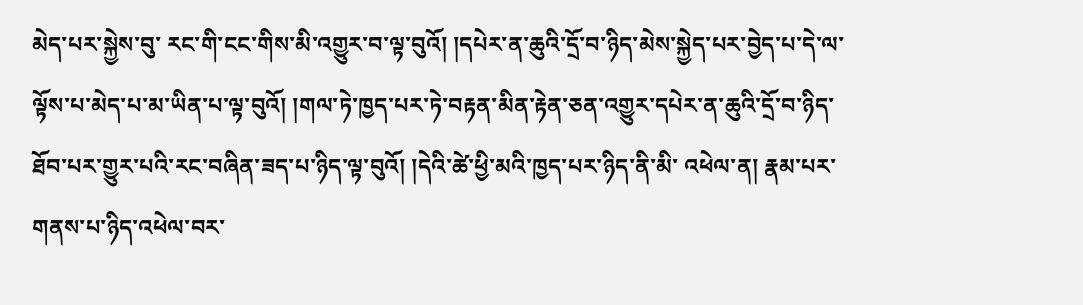མེད་པར་སྐྱེས་བུ་ རང་གི་ངང་གིས་མི་འགྱུར་བ་ལྟ་བུའོ། །དཔེར་ན་ཆུའི་དྲོ་བ་ཉིད་མེས་སྐྱེད་པར་བྱེད་པ་དེ་ལ་ལྟོས་པ་མེད་པ་མ་ཡིན་པ་ལྟ་བུའོ། །གལ་ཏེ་ཁྱད་པར་ཏེ་བརྟན་མིན་རྟེན་ཅན་འགྱུར་དཔེར་ན་ཆུའི་དྲོ་བ་ཉིད་ཐོབ་པར་གྱུར་པའི་རང་བཞིན་ཟད་པ་ཉིད་ལྟ་བུའོ། །དེའི་ཚེ་ཕྱི་མའི་ཁྱད་པར་ཉིད་ནི་མི་ འཕེལ་ན། རྣམ་པར་གནས་པ་ཉིད་འཕེལ་བར་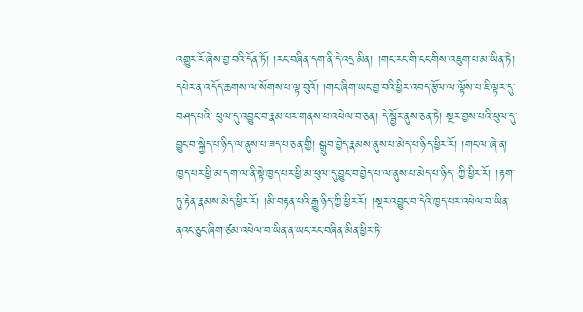འགྱུར་རོ་ཞེས་བྱ་བའི་དོན་ཏོ། །རང་བཞིན་དག་ནི་དེ་འདྲ་མིན། །གང་རང་གི་ངང་གིས་འཇུག་པ་མ་ཡིན་ཏེ། དཔེར་ན་འདོད་ཆགས་ལ་སོགས་པ་ལྟ་བུའོ། །གང་ཞིག་ཡང་བྱ་བའི་ཕྱིར་འབད་རྩོལ་ལ་ལྟོས་པ་ཇི་ལྟར་དུ་བཤད་པའི་ ཕུལ་དུ་འབྱུང་བ་རྣམ་པར་གནས་པ་འཕེལ་བ་ཅན། དེ་སྦྱོར་ནུས་ཅན་ཏེ། སྔར་བྱས་པའི་ཕུལ་དུ་བྱུང་བ་སྐྱེད་པ་ཉིད་ལ་ནུས་པ་ཟད་པ་ཅན་གྱི། སྒྲུབ་བྱེད་རྣམས་ནུས་པ་མེད་པ་ཉིད་ཕྱིར་རོ། །གང་ལ་ཞེ་ན། ཁྱད་པར་ཕྱི་མ་དག་ལ་ནི་སྟེ་ཁྱད་པར་ཕྱི་མ་ཕུལ་དུ་བྱུང་བ་བྱེད་པ་ལ་ནུས་པ་མེད་པ་ཉིད་ ཀྱི་ཕྱིར་རོ། །རྟག་ཏུ་རྟེན་རྣམས་མེད་ཕྱིར་རོ། །མི་བརྟན་པའི་རྒྱུ་ཉིད་ཀྱི་ཕྱིར་རོ། །སྔར་འབྱུང་བ་དེའི་ཁྱད་པར་འཕེལ་བ་ཡིན་ནའང་ཅུང་ཞིག་ཙམ་འཕེལ་བ་ཡིན་ན་ཡང་རང་བཞིན་མིན་ཕྱིར་ཏེ་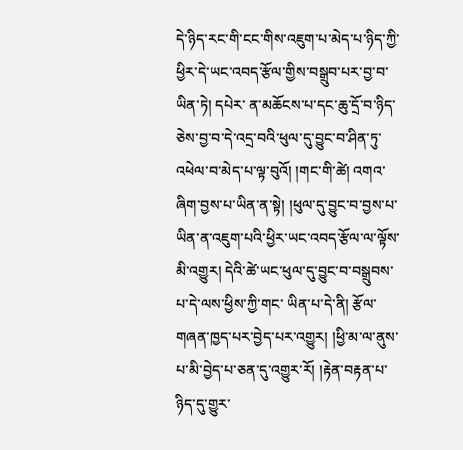དེ་ཉིད་རང་གི་ངང་གིས་འཇུག་པ་མེད་པ་ཉིད་ཀྱི་ཕྱིར་དེ་ཡང་འབད་རྩོལ་གྱིས་བསྒྲུབ་པར་བྱ་བ་ཡིན་ཏེ། དཔེར་ ན་མཆོངས་པ་དང་ཆུ་དྲོ་བ་ཉིད་ཅེས་བྱ་བ་དེ་འདྲ་བའི་ཕུལ་དུ་བྱུང་བ་ཤིན་ཏུ་འཕེལ་བ་མེད་པ་ལྟ་བུའོ། །གང་གི་ཚེ། འགའ་ཞིག་བྱས་པ་ཡིན་ན་སྟེ། །ཕུལ་དུ་བྱུང་བ་བྱས་པ་ཡིན་ན་འཇུག་པའི་ཕྱིར་ཡང་འབད་རྩོལ་ལ་ལྟོས་མི་འགྱུར། དེའི་ཚེ་ཡང་ཕུལ་དུ་བྱུང་བ་བསྒྲུབས་པ་དེ་ལས་ཕྱིས་ཀྱི་གང་ ཡིན་པ་དེ་ནི། རྩོལ་གཞན་ཁྱད་པར་བྱེད་པར་འགྱུར། །ཕྱི་མ་ལ་ནུས་པ་མི་བྱེད་པ་ཅན་དུ་འགྱུར་རོ། །རྟེན་བརྟན་པ་ཉིད་དུ་གྱུར་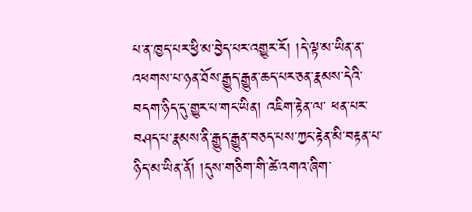པ་ན་ཁྱད་པར་ཕྱི་མ་བྱེད་པར་འགྱུར་རོ། །དེ་ལྟ་མ་ཡིན་ན་འཕགས་པ་ཉན་ཐོས་རྒྱུད་རྒྱུན་ཆད་པར་ཅན་རྣམས་དེའི་བདག་ཉིད་དུ་གྱུར་པ་གང་ཡིན། འཇིག་རྟེན་ལ་ ཕན་པར་བཤད་པ་རྣམས་ནི་རྒྱུད་རྒྱུན་བཅད་པས་ཀྱང་རྟེན་མི་བརྟན་པ་ཉིད་མ་ཡིན་ནོ། །དུས་གཅིག་གི་ཚེ་འགའ་ཞིག་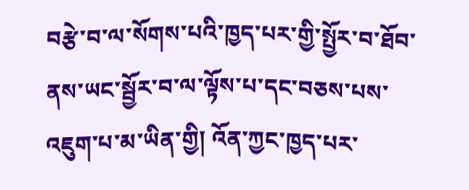བརྩེ་བ་ལ་སོགས་པའི་ཁྱད་པར་གྱི་སྤྱོར་བ་ཐོབ་ནས་ཡང་སྦྱོར་བ་ལ་ལྟོས་པ་དང་བཅས་པས་འཇུག་པ་མ་ཡིན་གྱི། འོན་ཀྱང་ཁྱད་པར་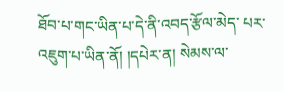ཐོབ་པ་གང་ཡིན་པ་དེ་ནི་འབད་རྩོལ་མེད་ པར་འཇུག་པ་ཡིན་ནོ། །དཔེར་ན། སེམས་ལ་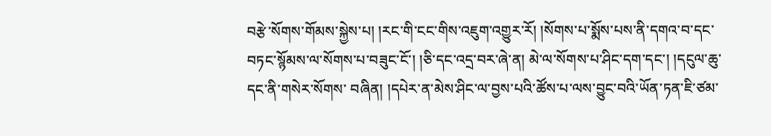བརྩེ་སོགས་གོམས་སྐྱེས་པ། །རང་གི་ངང་གིས་འཇུག་འགྱུར་རོ། །སོགས་པ་སྨོས་པས་ནི་དགའ་བ་དང་བཏང་སྙོམས་ལ་སོགས་པ་བཟུང་ངོ་། །ཅི་དང་འདྲ་བར་ཞེ་ན། མེ་ལ་སོགས་པ་ཤིང་དག་དང་། །དངུལ་ཆུ་དང་ནི་གསེར་སོགས་ བཞིན། །དཔེར་ན་མེས་ཤིང་ལ་བྱས་པའི་ཚོས་པ་ལས་བྱུང་བའི་ཡོན་ཏན་ཇི་ཙམ་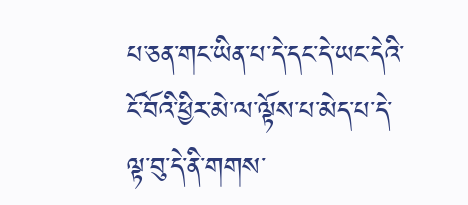པ་ཅན་གང་ཡིན་པ་དེ་དང་དེ་ཡང་དེའི་ངོ་བོའི་ཕྱིར་མེ་ལ་ལྟོས་པ་མེད་པ་དེ་ལྟ་བུ་དེ་ནི་གགས་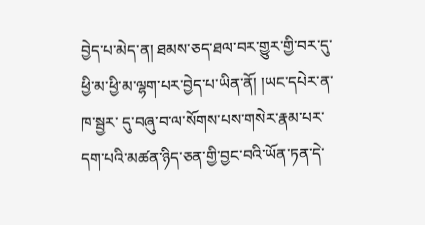བྱེད་པ་མེད་ན། ཐམས་ཅད་ཐལ་བར་གྱུར་གྱི་བར་དུ་ཕྱི་མ་ཕྱི་མ་ལྷག་པར་བྱེད་པ་ཡིན་ནོ། །ཡང་དཔེར་ན་ཁ་སྦྱར་ དུ་བཞུ་བ་ལ་སོགས་པས་གསེར་རྣམ་པར་དག་པའི་མཚན་ཉིད་ཅན་གྱི་བྱང་བའི་ཡོན་ཏན་དེ་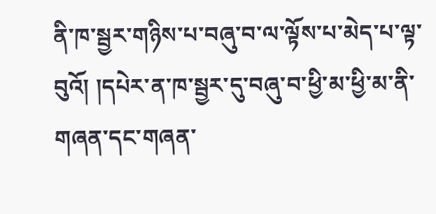ནི་ཁ་སྦྱར་གཉིས་པ་བཞུ་བ་ལ་ལྟོས་པ་མེད་པ་ལྟ་བུའོ། །དཔེར་ན་ཁ་སྦྱར་དུ་བཞུ་བ་ཕྱི་མ་ཕྱི་མ་ནི་གཞན་དང་གཞན་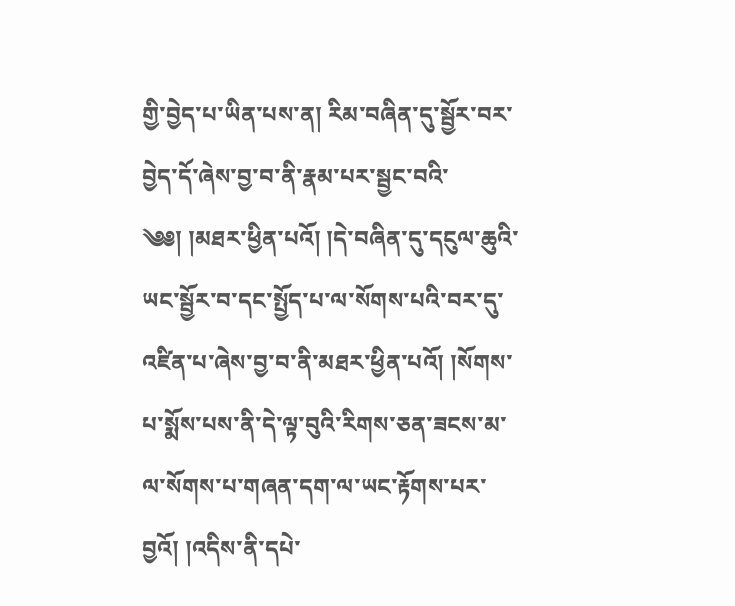གྱི་བྱེད་པ་ཡིན་པས་ན། རིམ་བཞིན་དུ་སྦྱོར་བར་བྱེད་དོ་ཞེས་བྱ་བ་ནི་རྣམ་པར་སྦྱང་བའི་ ༄༅། །མཐར་ཕྱིན་པའོ། །དེ་བཞིན་དུ་དངུལ་ཆུའི་ཡང་སྦྱོར་བ་དང་སྤྱོད་པ་ལ་སོགས་པའི་བར་དུ་འཛིན་པ་ཞེས་བྱ་བ་ནི་མཐར་ཕྱིན་པའོ། །སོགས་པ་སྨོས་པས་ནི་དེ་ལྟ་བུའི་རིགས་ཅན་ཟངས་མ་ལ་སོགས་པ་གཞན་དག་ལ་ཡང་རྟོགས་པར་བྱའོ། །འདིས་ནི་དཔེ་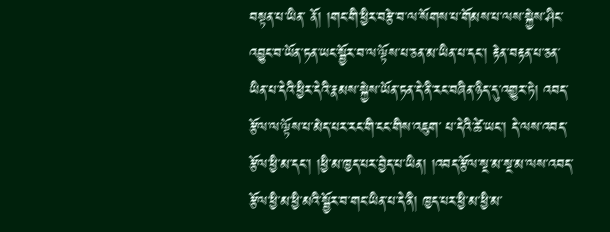བསྟན་པ་ཡིན་ ནོ། །གང་གི་ཕྱིར་བརྩེ་བ་ལ་སོགས་པ་གོམས་པ་ལས་སྐྱེས་ཤིང་འབྱུང་བ་ཡོན་ཏན་ཡང་སྦྱོར་བ་ལ་ལྟོས་པ་ཅན་མ་ཡིན་པ་དང་། རྟེན་བརྟན་པ་ཅན་ཡིན་པ་དེའི་ཕྱིར་དེའི་རྣམས་སྐྱེས་ཡོན་ཏན་དེ་ནི་རང་བཞིན་ཉིད་དུ་འགྱུར་ཏེ། འབད་རྩོལ་ལ་ལྟོས་པ་མེད་པར་རང་གི་ངང་གིས་འཇུག་ པ་དེའི་ཚེ་ཡང་། དེ་ལས་འབད་རྩོལ་ཕྱི་མ་དང་། །ཕྱི་མ་ཁྱད་པར་བྱེད་པ་ཡིན། །འབད་རྩོལ་སྔ་མ་སྔ་མ་ལས་འབད་རྩོལ་ཕྱི་མ་ཕྱི་མའི་སྦྱོར་བ་གང་ཡིན་པ་དེ་ནི། ཁྱད་པར་ཕྱི་མ་ཕྱི་མ་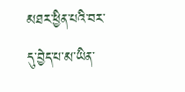མཐར་ཕྱིན་པའི་བར་དུ་བྱེད་པ་མ་ཡིན་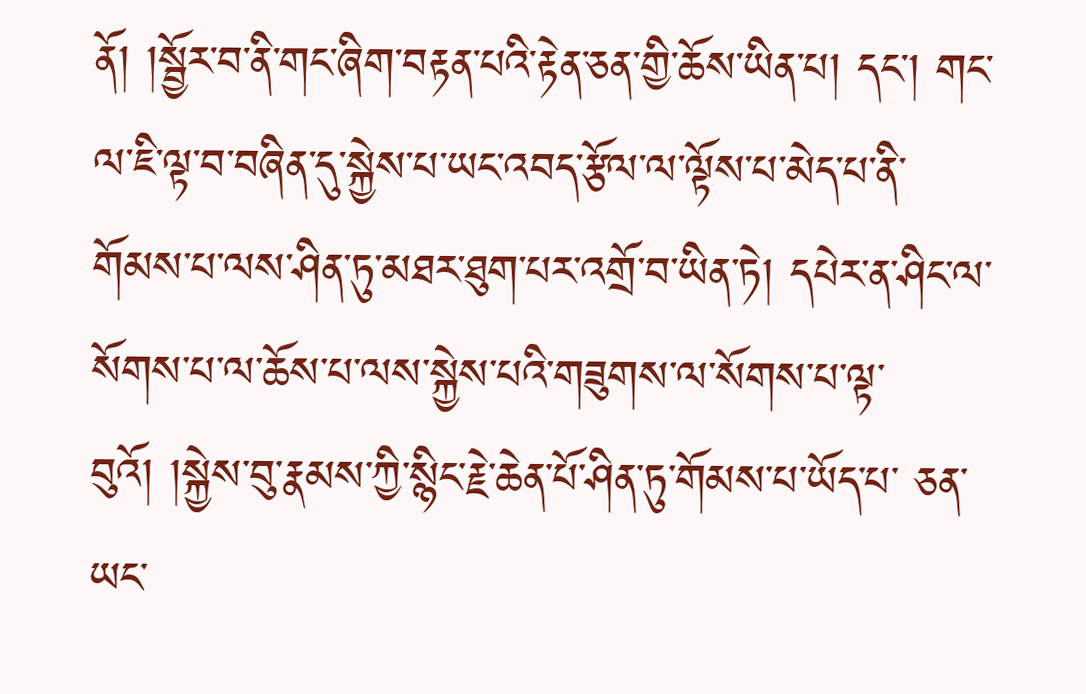ནོ། །སྦྱོར་བ་ནི་གང་ཞིག་བརྟན་པའི་རྟེན་ཅན་གྱི་ཆོས་ཡིན་པ། དང་། གང་ལ་ཇི་ལྟ་བ་བཞིན་དུ་སྐྱེས་པ་ཡང་འབད་རྩོལ་ལ་ལྟོས་པ་མེད་པ་ནི་གོམས་པ་ལས་ཤིན་ཏུ་མཐར་ཐུག་པར་འགྲོ་བ་ཡིན་ཏེ། དཔེར་ན་ཤིང་ལ་སོགས་པ་ལ་ཆོས་པ་ལས་སྐྱེས་པའི་གཟུགས་ལ་སོགས་པ་ལྟ་བུའོ། །སྐྱེས་བུ་རྣམས་ཀྱི་སྙིང་རྗེ་ཆེན་པོ་ཤིན་ཏུ་གོམས་པ་ཡོད་པ་ ཅན་ཡང་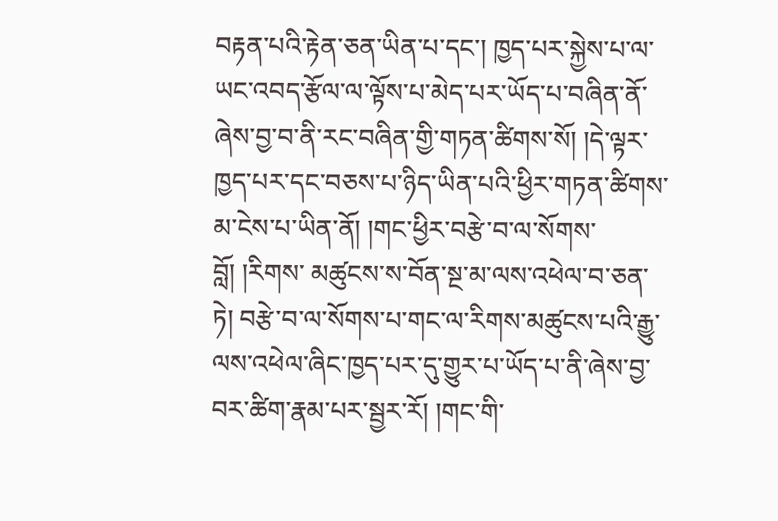བརྟན་པའི་རྟེན་ཅན་ཡིན་པ་དང་། ཁྱད་པར་སྐྱེས་པ་ལ་ཡང་འབད་རྩོལ་ལ་ལྟོས་པ་མེད་པར་ཡོད་པ་བཞིན་ནོ་ཞེས་བྱ་བ་ནི་རང་བཞིན་གྱི་གཏན་ཚིགས་སོ། །དེ་ལྟར་ཁྱད་པར་དང་བཅས་པ་ཉིད་ཡིན་པའི་ཕྱིར་གཏན་ཚིགས་མ་ངེས་པ་ཡིན་ནོ། །གང་ཕྱིར་བརྩེ་བ་ལ་སོགས་བློ། །རིགས་ མཚུངས་ས་བོན་སྔ་མ་ལས་འཕེལ་བ་ཅན་ཏེ། བརྩེ་བ་ལ་སོགས་པ་གང་ལ་རིགས་མཚུངས་པའི་རྒྱུ་ལས་འཕེལ་ཞིང་ཁྱད་པར་དུ་གྱུར་པ་ཡོད་པ་ནི་ཞེས་བྱ་བར་ཚིག་རྣམ་པར་སྦྱར་རོ། །གང་གི་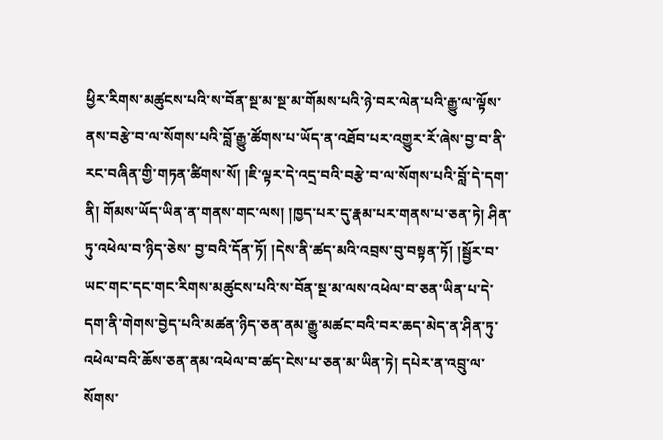ཕྱིར་རིགས་མཚུངས་པའི་ས་བོན་སྔ་མ་སྔ་མ་གོམས་པའི་ཉེ་བར་ལེན་པའི་རྒྱུ་ལ་ལྟོས་ ནས་བརྩེ་བ་ལ་སོགས་པའི་བློ་རྒྱུ་ཚོགས་པ་ཡོད་ན་འཐོབ་པར་འགྱུར་རོ་ཞེས་བྱ་བ་ནི་རང་བཞིན་གྱི་གཏན་ཚིགས་སོ། །ཇི་ལྟར་དེ་འདྲ་བའི་བརྩེ་བ་ལ་སོགས་པའི་བློ་དེ་དག་ནི། གོམས་ཡོད་ཡིན་ན་གནས་གང་ལས། །ཁྱད་པར་དུ་རྣམ་པར་གནས་པ་ཅན་ཏེ། ཤིན་ཏུ་འཕེལ་བ་ཉིད་ཅེས་ བྱ་བའི་དོན་ཏོ། །དེས་ནི་ཚད་མའི་འབྲས་བུ་བསྟན་ཏོ། །སྦྱོར་བ་ཡང་གང་དང་གང་རིགས་མཚུངས་པའི་ས་བོན་སྔ་མ་ལས་འཕེལ་བ་ཅན་ཡིན་པ་དེ་དག་ནི་གེགས་བྱེད་པའི་མཚན་ཉིད་ཅན་ནམ་རྒྱུ་མཚང་བའི་བར་ཆད་མེད་ན་ཤིན་ཏུ་འཕེལ་བའི་ཆོས་ཅན་ནམ་འཕེལ་བ་ཚད་ངེས་པ་ཅན་མ་ཡིན་ཏེ། དཔེར་ན་འབྲུ་ལ་སོགས་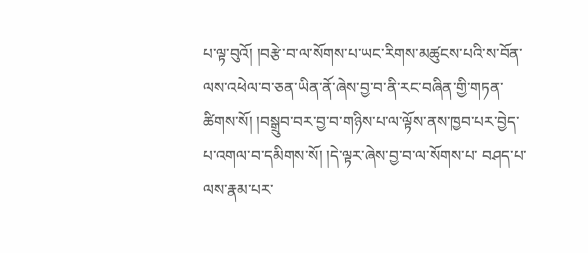པ་ལྟ་བུའོ། །བརྩེ་བ་ལ་སོགས་པ་ཡང་རིགས་མཚུངས་པའི་ས་བོན་ལས་འཕེལ་བ་ཅན་ཡིན་ནོ་ཞེས་བྱ་བ་ནི་རང་བཞིན་གྱི་གཏན་ཚིགས་སོ། །བསྒྲུབ་བར་བྱ་བ་གཉིས་པ་ལ་ལྟོས་ནས་ཁྱབ་པར་བྱེད་པ་འགལ་བ་དམིགས་སོ། །དེ་ལྟར་ཞེས་བྱ་བ་ལ་སོགས་པ་ བཤད་པ་ལས་རྣམ་པར་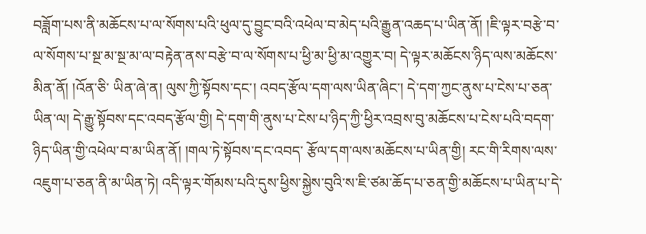བཟློག་པས་ནི་མཆོངས་པ་ལ་སོགས་པའི་ཕུལ་དུ་བྱུང་བའི་འཕེལ་བ་མེད་པའི་རྒྱུན་འཆད་པ་ཡིན་ནོ། །ཇི་ལྟར་བརྩེ་བ་ལ་སོགས་པ་སྔ་མ་སྔ་མ་ལ་བརྟེན་ནས་བརྩེ་བ་ལ་སོགས་པ་ཕྱི་མ་ཕྱི་མ་འགྱུར་བ། དེ་ལྟར་མཆོངས་ཉིད་ལས་མཆོངས་མིན་ནོ། །འོན་ཅི་ ཡིན་ཞེ་ན། ལུས་ཀྱི་སྟོབས་དང་། འབད་རྩོལ་དག་ལས་ཡིན་ཞིང་། དེ་དག་ཀྱང་ནུས་པ་ངེས་པ་ཅན་ཡིན་ལ། དེ་རྒྱུ་སྟོབས་དང་འབད་རྩོལ་གྱི། དེ་དག་གི་ནུས་པ་ངེས་པ་ཉིད་ཀྱི་ཕྱིར་འབྲས་བུ་མཆོངས་པ་ངེས་པའི་བདག་ཉིད་ཡིན་གྱི་འཕེལ་བ་མ་ཡིན་ནོ། །གལ་ཏེ་སྟོབས་དང་འབད་ རྩོལ་དག་ལས་མཆོངས་པ་ཡིན་གྱི། རང་གི་རིགས་ལས་འཇུག་པ་ཅན་ནི་མ་ཡིན་ཏེ། འདི་ལྟར་གོམས་པའི་དུས་ཕྱིས་སྐྱེས་བུའི་ས་ཇི་ཙམ་ཆོད་པ་ཅན་གྱི་མཆོངས་པ་ཡིན་པ་དེ་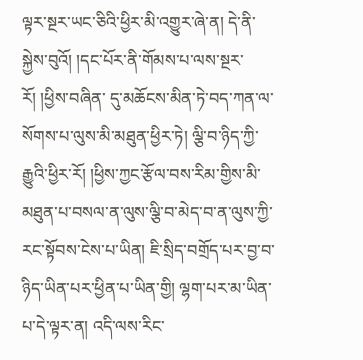ལྟར་སྔར་ཡང་ཅིའི་ཕྱིར་མི་འགྱུར་ཞེ་ན། དེ་ནི་སྐྱེས་བུའོ། །དང་པོར་ནི་གོམས་པ་ལས་སྔར་རོ། །ཕྱིས་བཞིན་ དུ་མཆོངས་མིན་ཏེ་བད་ཀན་ལ་སོགས་པ་ལུས་མི་མཐུན་ཕྱིར་ཏེ། ལྕི་བ་ཉིད་ཀྱི་རྒྱུའི་ཕྱིར་རོ། །ཕྱིས་ཀྱང་རྩོལ་བས་རིམ་གྱིས་མི་མཐུན་པ་བསལ་ན་ལུས་ལྕི་བ་མེད་བ་ན་ལུས་ཀྱི་རང་སྟོབས་ངེས་པ་ཡིན། ཇི་སྲིད་བགྲོད་པར་བྱ་བ་ཉིད་ཡིན་པར་ཕྱིན་པ་ཡིན་གྱི། ལྷག་པར་མ་ཡིན་པ་དེ་ལྟར་ན། འདི་ལས་རིང་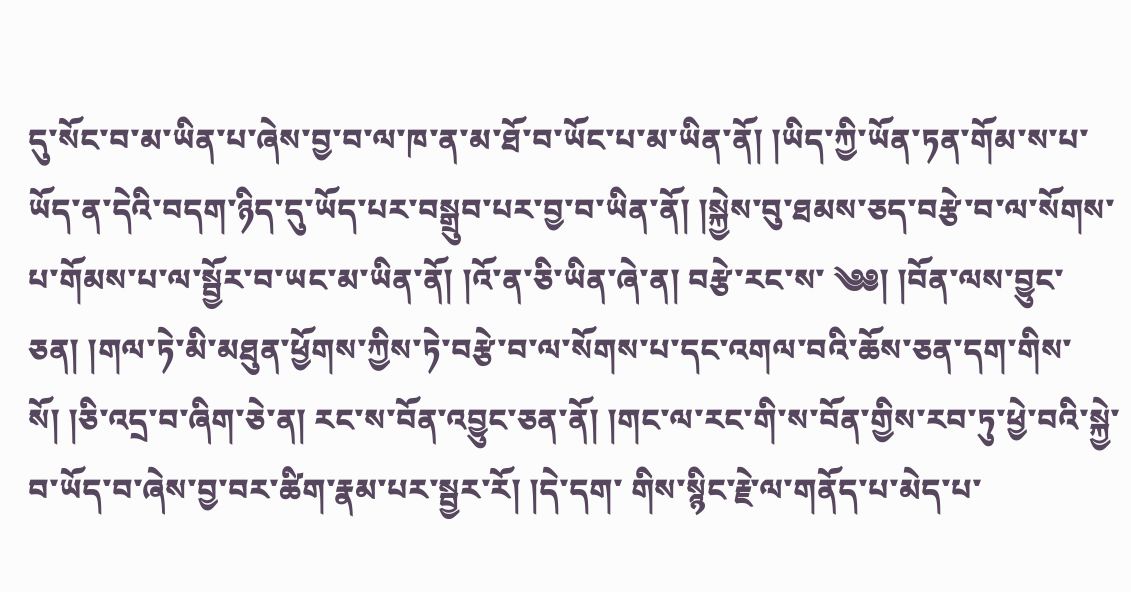དུ་སོང་བ་མ་ཡིན་པ་ཞེས་བྱ་བ་ལ་ཁ་ན་མ་ཐོ་བ་ཡོང་པ་མ་ཡིན་ནོ། །ཡིད་ཀྱི་ཡོན་ཏན་གོམ་ས་པ་ཡོད་ན་དེའི་བདག་ཉིད་དུ་ཡོད་པར་བསྒྲུབ་པར་བྱ་བ་ཡིན་ནོ། །སྐྱེས་བུ་ཐམས་ཅད་བརྩེ་བ་ལ་སོགས་པ་གོམས་པ་ལ་སྦྱོར་བ་ཡང་མ་ཡིན་ནོ། །འོ་ན་ཅི་ཡིན་ཞེ་ན། བརྩེ་རང་ས་ ༄༅། །བོན་ལས་བྱུང་ཅན། །གལ་ཏེ་མི་མཐུན་ཕྱོགས་ཀྱིས་ཏེ་བརྩེ་བ་ལ་སོགས་པ་དང་འགལ་བའི་ཆོས་ཅན་དག་གིས་སོ། །ཅི་འདྲ་བ་ཞིག་ཅེ་ན། རང་ས་བོན་འབྱུང་ཅན་ནོ། །གང་ལ་རང་གི་ས་བོན་གྱིས་རབ་ཏུ་ཕྱེ་བའི་སྐྱེ་བ་ཡོད་བ་ཞེས་བྱ་བར་ཚིག་རྣམ་པར་སྦྱར་རོ། །དེ་དག་ གིས་སྙིང་རྗེ་ལ་གནོད་པ་མེད་པ་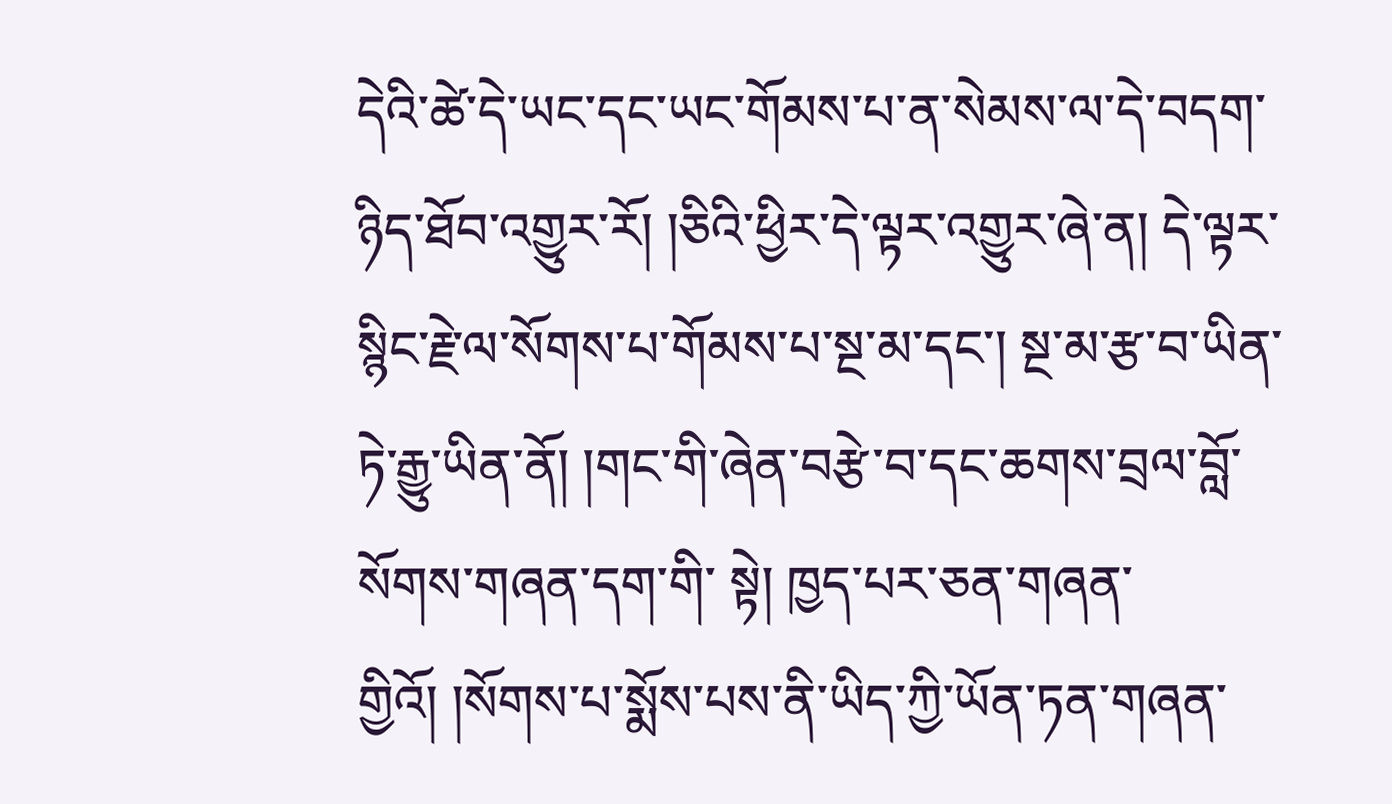དེའི་ཚེ་དེ་ཡང་དང་ཡང་གོམས་པ་ན་སེམས་ལ་དེ་བདག་ཉིད་ཐོབ་འགྱུར་རོ། །ཅིའི་ཕྱིར་དེ་ལྟར་འགྱུར་ཞེ་ན། དེ་ལྟར་སྙིང་རྗེ་ལ་སོགས་པ་གོམས་པ་སྔ་མ་དང་། སྔ་མ་རྩ་བ་ཡིན་ཏེ་རྒྱུ་ཡིན་ནོ། །གང་གི་ཞེན་བརྩེ་བ་དང་ཆགས་བྲལ་བློ་སོགས་གཞན་དག་གི་ སྟེ། ཁྱད་པར་ཅན་གཞན་གྱིའོ། །སོགས་པ་སྨོས་པས་ནི་ཡིད་ཀྱི་ཡོན་ཏན་གཞན་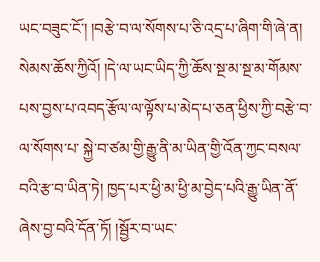ཡང་བཟུང་ངོ་། །བརྩེ་བ་ལ་སོགས་པ་ཅི་འདྲ་པ་ཞིག་གི་ཞེ་ན། སེམས་ཆོས་ཀྱིའོ། །དེ་ལ་ཡང་ཡིད་ཀྱི་ཆོས་སྔ་མ་སྔ་མ་གོམས་པས་བྱས་པ་འབད་རྩོལ་ལ་ལྟོས་པ་མེད་པ་ཅན་ཕྱིས་ཀྱི་བརྩེ་བ་ལ་སོགས་པ་ སྐྱེ་བ་ཙམ་གྱི་རྒྱུ་ནི་མ་ཡིན་གྱི་འོན་ཀྱང་བསལ་བའི་རྩ་བ་ཡིན་ཏེ། ཁྱད་པར་ཕྱི་མ་ཕྱི་མ་བྱེད་པའི་རྒྱུ་ཡིན་ནོ་ཞེས་བྱ་བའི་དོན་ཏོ། །སྦྱོར་བ་ཡང་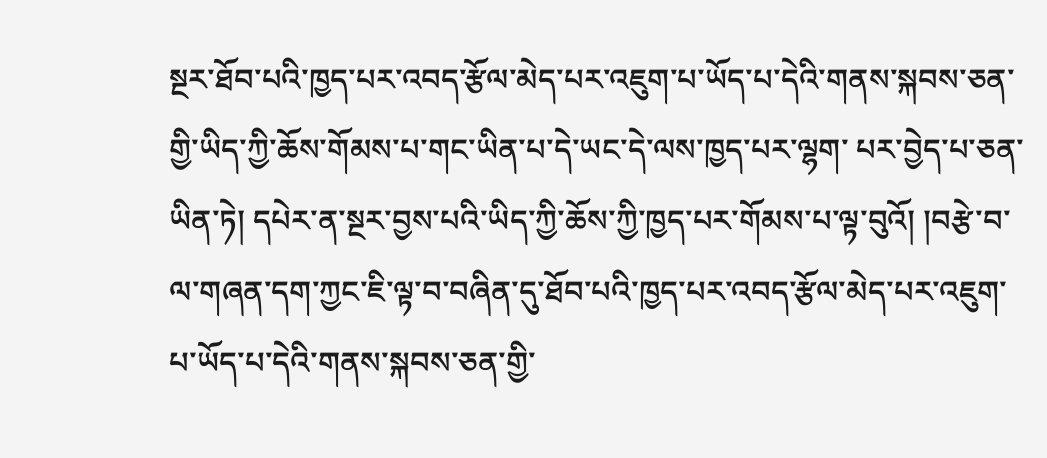སྔར་ཐོབ་པའི་ཁྱད་པར་འབད་རྩོལ་མེད་པར་འཇུག་པ་ཡོད་པ་དེའི་གནས་སྐབས་ཅན་གྱི་ཡིད་ཀྱི་ཆོས་གོམས་པ་གང་ཡིན་པ་དེ་ཡང་དེ་ལས་ཁྱད་པར་ལྷག་ པར་བྱེད་པ་ཅན་ཡིན་ཏེ། དཔེར་ན་སྔར་བྱས་པའི་ཡིད་ཀྱི་ཆོས་ཀྱི་ཁྱད་པར་གོམས་པ་ལྟ་བུའོ། །བརྩེ་བ་ལ་གཞན་དག་ཀྱང་ཇི་ལྟ་བ་བཞིན་དུ་ཐོབ་པའི་ཁྱད་པར་འབད་རྩོལ་མེད་པར་འཇུག་པ་ཡོད་པ་དེའི་གནས་སྐབས་ཅན་གྱི་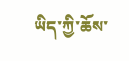ཡིད་ཀྱི་ཆོས་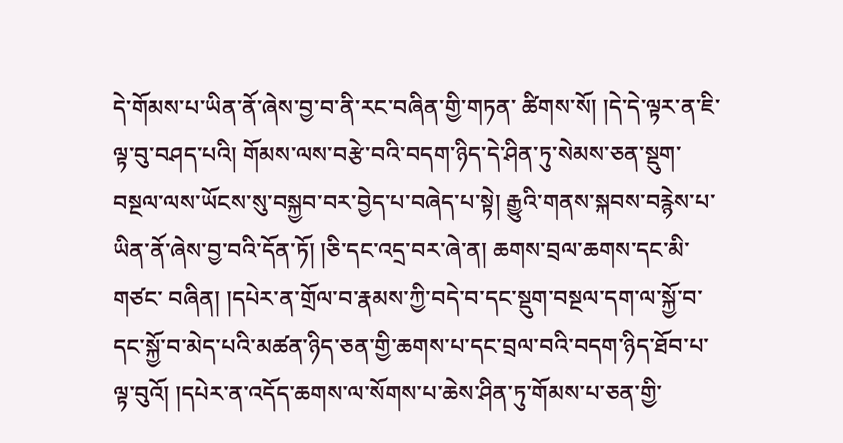དེ་གོམས་པ་ཡིན་ནོ་ཞེས་བྱ་བ་ནི་རང་བཞིན་གྱི་གཏན་ ཚིགས་སོ། །དེ་དེ་ལྟར་ན་ཇི་ལྟ་བུ་བཤད་པའི། གོམས་ལས་བརྩེ་བའི་བདག་ཉིད་དེ་ཤིན་ཏུ་སེམས་ཅན་སྡུག་བསྔལ་ལས་ཡོངས་སུ་བསྐྱབ་བར་བྱེད་པ་བཞེད་པ་སྟེ། རྒྱུའི་གནས་སྐབས་བརྙེས་པ་ཡིན་ནོ་ཞེས་བྱ་བའི་དོན་ཏོ། །ཅི་དང་འདྲ་བར་ཞེ་ན། ཆགས་བྲལ་ཆགས་དང་མི་གཙང་ བཞིན། །དཔེར་ན་གྲོལ་བ་རྣམས་ཀྱི་བདེ་བ་དང་སྡུག་བསྔལ་དག་ལ་སྐྱོ་བ་དང་སྐྱོ་བ་མེད་པའི་མཚན་ཉིད་ཅན་གྱི་ཆགས་པ་དང་བྲལ་བའི་བདག་ཉིད་ཐོབ་པ་ལྟ་བུའོ། །དཔེར་ན་འདོད་ཆགས་ལ་སོགས་པ་ཆེས་ཤིན་ཏུ་གོམས་པ་ཅན་གྱི་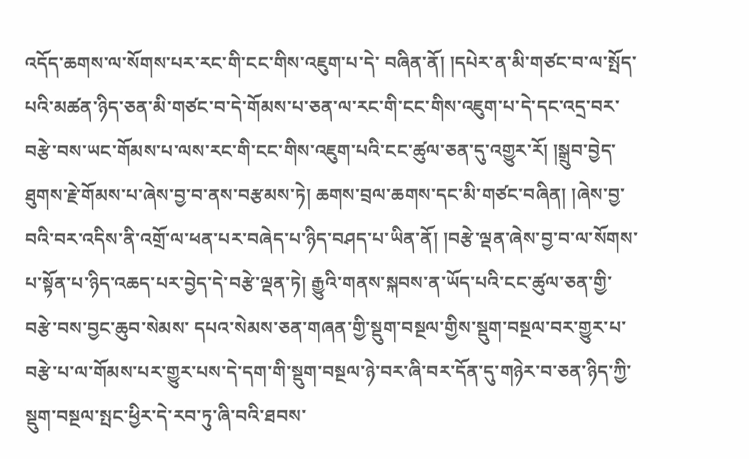འདོད་ཆགས་ལ་སོགས་པར་རང་གི་ངང་གིས་འཇུག་པ་དེ་ བཞིན་ནོ། །དཔེར་ན་མི་གཙང་བ་ལ་སྤོད་པའི་མཚན་ཉིད་ཅན་མི་གཙང་བ་དེ་གོམས་པ་ཅན་ལ་རང་གི་ངང་གིས་འཇུག་པ་དེ་དང་འདྲ་བར་བརྩེ་བས་ཡང་གོམས་པ་ལས་རང་གི་ངང་གིས་འཇུག་པའི་ངང་ཚུལ་ཅན་དུ་འགྱུར་རོ། །སྒྲུབ་བྱེད་ཐུགས་རྗེ་གོམས་པ་ཞེས་བྱ་བ་ནས་བརྩམས་ཏེ། ཆགས་བྲལ་ཆགས་དང་མི་གཙང་བཞིན། །ཞེས་བྱ་བའི་བར་འདིས་ནི་འགྲོ་ལ་ཕན་པར་བཞེད་པ་ཉིད་བཤད་པ་ཡིན་ནོ། །བརྩེ་ལྡན་ཞེས་བྱ་བ་ལ་སོགས་པ་སྟོན་པ་ཉིད་འཆད་པར་བྱེད་དེ་བརྩེ་ལྡན་ཏེ། རྒྱུའི་གནས་སྐབས་ན་ཡོད་པའི་ངང་ཚུལ་ཅན་གྱི་བརྩེ་བས་བྱང་ཆུབ་སེམས་ དཔའ་སེམས་ཅན་གཞན་གྱི་སྡུག་བསྔལ་གྱིས་སྡུག་བསྔལ་བར་གྱུར་པ་བརྩེ་པ་ལ་གོམས་པར་གྱུར་པས་དེ་དག་གི་སྡུག་བསྔལ་ཉེ་བར་ཞི་བར་དོན་དུ་གཉེར་བ་ཅན་ཉིད་ཀྱི་སྡུག་བསྔལ་སྤང་ཕྱིར་དེ་རབ་ཏུ་ཞི་བའི་ཐབས་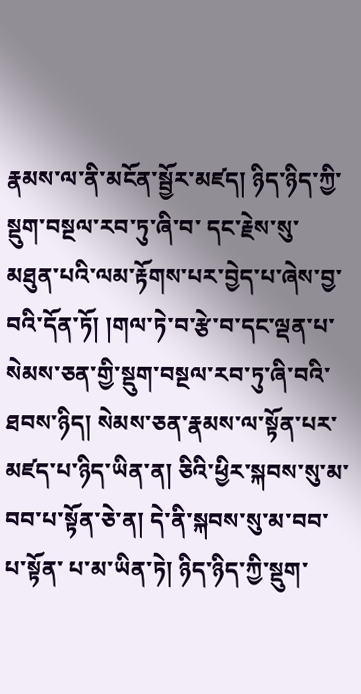རྣམས་ལ་ནི་མངོན་སྦྱོར་མཛད། ཉིད་ཉིད་ཀྱི་སྡུག་བསྔལ་རབ་ཏུ་ཞི་བ་ དང་རྗེས་སུ་མཐུན་པའི་ལམ་རྟོགས་པར་བྱེད་པ་ཞེས་བྱ་བའི་དོན་ཏོ། །གལ་ཏེ་བ་རྩེ་བ་དང་ལྡན་པ་སེམས་ཅན་གྱི་སྡུག་བསྔལ་རབ་ཏུ་ཞི་བའི་ཐབས་ཉིད། སེམས་ཅན་རྣམས་ལ་སྟོན་པར་མཛད་པ་ཉིད་ཡིན་ན། ཅིའི་ཕྱིར་སྐབས་སུ་མ་བབ་པ་སྟོན་ཅེ་ན། དེ་ནི་སྐབས་སུ་མ་བབ་པ་སྟོན་ པ་མ་ཡིན་ཏེ། ཉིད་ཉིད་ཀྱི་སྡུག་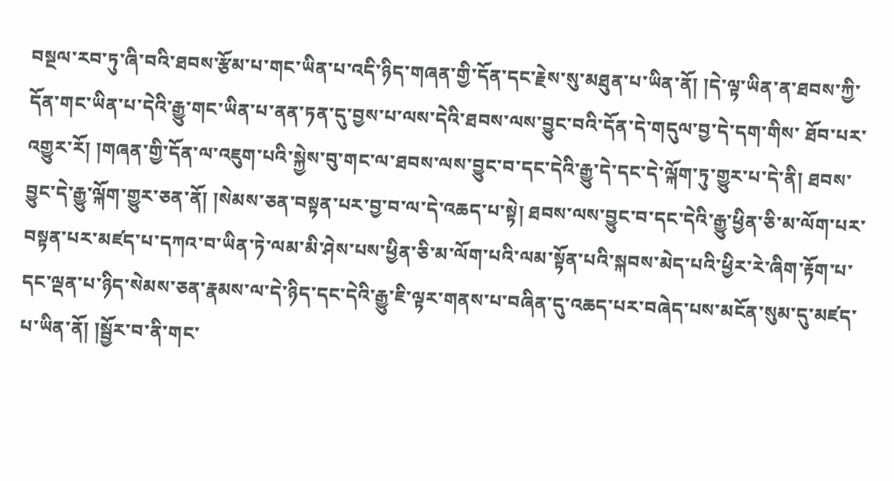བསྔལ་རབ་ཏུ་ཞི་བའི་ཐབས་རྩོམ་པ་གང་ཡིན་པ་འདི་ཉིད་གཞན་གྱི་དོན་དང་རྗེས་སུ་མཐུན་པ་ཡིན་ནོ། །དེ་ལྟ་ཡིན་ན་ཐབས་ཀྱི་དོན་གང་ཡིན་པ་དེའི་རྒྱུ་གང་ཡིན་པ་ནན་ཏན་དུ་བྱས་པ་ལས་དེའི་ཐབས་ལས་བྱུང་བའི་དོན་དེ་གདུལ་བྱ་དེ་དག་གིས་ ཐོབ་པར་འགྱུར་རོ། །གཞན་གྱི་དོན་ལ་འཇུག་པའི་སྐྱེས་བུ་གང་ལ་ཐབས་ལས་བྱུང་བ་དང་དེའི་རྒྱུ་དེ་དང་དེ་ལྐོག་ཏུ་གྱུར་པ་དེ་ནི། ཐབས་བྱུང་དེ་རྒྱུ་ལྐོག་གྱུར་ཅན་ནོ། །སེམས་ཅན་བསྟན་པར་བྱ་བ་ལ་དེ་འཆད་པ་སྟེ། ཐབས་ལས་བྱུང་བ་དང་དེའི་རྒྱུ་ཕྱིན་ཅི་མ་ལོག་པར་ བསྟན་པར་མཛད་པ་དཀའ་བ་ཡིན་ཏེ་ལམ་མི་ཤེས་པས་ཕྱིན་ཅི་མ་ལོག་པའི་ལམ་སྟོན་པའི་སྐབས་མེད་པའི་ཕྱིར་རེ་ཞིག་རྟོག་པ་དང་ལྡན་པ་ཉིད་སེམས་ཅན་རྣམས་ལ་དེ་ཉིད་དང་དེའི་རྒྱུ་ཇི་ལྟར་གནས་པ་བཞིན་དུ་འཆད་པར་བཞེད་པས་མངོན་སུམ་དུ་མཛད་པ་ཡིན་ནོ། །སྦྱོར་བ་ནི་གང་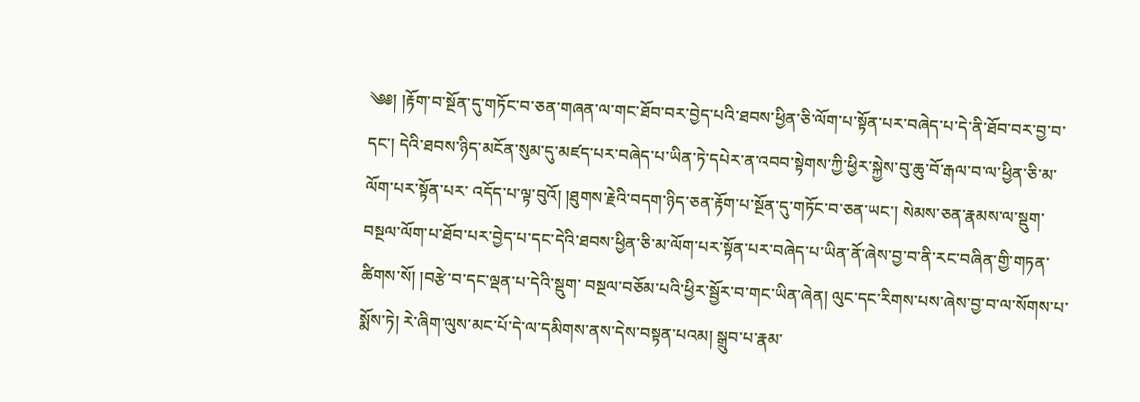༄༅། །རྟོག་བ་སྔོན་དུ་གཏོང་བ་ཅན་གཞན་ལ་གང་ཐོབ་བར་བྱེད་པའི་ཐབས་ཕྱིན་ཅི་ལོག་པ་སྟོན་པར་བཞེད་པ་དེ་ནི་ཐོབ་བར་བྱ་བ་དང་། དེའི་ཐབས་ཉིད་མངོན་སུམ་དུ་མཛད་པར་བཞེད་པ་ཡིན་ཏེ་དཔེར་ན་འབབ་སྟེགས་ཀྱི་ཕྱིར་སྐྱེས་བུ་ཆུ་བོ་རྒལ་བ་ལ་ཕྱིན་ཅི་མ་ལོག་པར་སྟོན་པར་ འདོད་པ་ལྟ་བུའོ། །ཐུགས་རྗེའི་བདག་ཉིད་ཅན་རྟོག་པ་སྔོན་དུ་གཏོང་བ་ཅན་ཡང་། སེམས་ཅན་རྣམས་ལ་སྡུག་བསྔལ་ལོག་པ་ཐོབ་པར་བྱེད་པ་དང་དེའི་ཐབས་ཕྱིན་ཅི་མ་ལོག་པར་སྟོན་པར་བཞེད་པ་ཡིན་ནོ་ཞེས་བྱ་བ་ནི་རང་བཞིན་གྱི་གཏན་ཚིགས་སོ། །བརྩེ་བ་དང་ལྡན་པ་དེའི་སྡུག་ བསྔལ་བཅོམ་པའི་ཕྱིར་སྦྱོར་བ་གང་ཡིན་ཞེན། ལུང་དང་རིགས་པས་ཞེས་བྱ་བ་ལ་སོགས་པ་སྨོས་ཏེ། རེ་ཞིག་ལུས་མང་པོ་དེ་ལ་དམིགས་ནས་དེས་བསྟན་པའམ། སྒྲུབ་པ་རྣམ་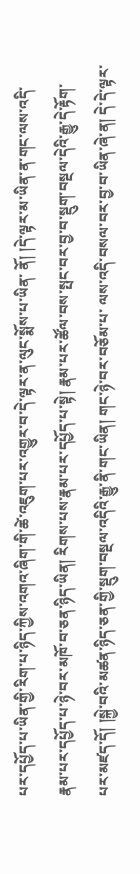པར་དཔྱོད་པ་ཡིན་གྱི་རིག་པ་ཉིད་ཀྱིས་འགའ་ཞིག་གི་ཚེ་འཇུག་པར་འགྱུར་བ་དེ་ལྟར་ན་ལུང་སྨོས་པ་ཡིན་ ནོ། །དེ་ལྟར་མ་ཡིན་ན་གང་ལས་འདི་རྣམ་པར་དཔྱོད་པ་ཉེ་བར་མཁོ་བ་ཅན་ཉིད་ཡིན། རིགས་པས་རྣམ་པར་དཔྱོད་པ་སྟེ། རྣམ་པར་ཚོལ་བས་སྤང་བར་བྱ་བ་སྡུག་བསྔལ་དེའི་རྒྱུ་དེ་རྟོག་པར་མཛད་དོ། །སྐྱེ་བའི་མཚན་ཉིད་ཅན་གྱི་སྡུག་བསྔལ་འདིའི་རྒྱུ་ནི་གང་ཡིན། གང་ཉེ་བར་བཅོམ་པ་ ལས་འདི་བསལ་བར་བྱ་བ་ཡིན་ཞེ་ན། དེ་དེ་ལྟར་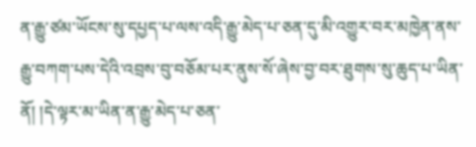ན་རྒྱུ་ཙམ་ཡོངས་སུ་དཔྱད་པ་ལས་འདི་རྒྱུ་མེད་པ་ཅན་དུ་མི་འགྱུར་བར་མཁྱེན་ནས་རྒྱུ་བཀག་པས་དེའི་འབྲས་བུ་བཅོམ་པར་ནུས་སོ་ཞེས་བྱ་བར་ཐུགས་སུ་ཆུད་པ་ཡིན་ནོ། །དེ་ལྟར་མ་ཡིན་ན་རྒྱུ་མེད་པ་ཅན་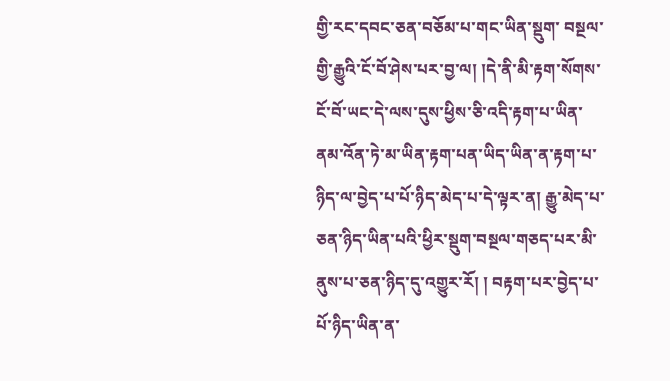གྱི་རང་དབང་ཅན་བཅོམ་པ་གང་ཡིན་སྡུག་ བསྔལ་གྱི་རྒྱུའི་ངོ་བོ་ཤེས་པར་བྱ་ལ། །དེ་ནི་མི་རྟག་སོགས་ངོ་བོ་ཡང་དེ་ལས་དུས་ཕྱིས་ཅི་འདི་རྟག་པ་ཡིན་ནམ་འོན་ཏེ་མ་ཡིན་རྟག་པན་ཡིད་ཡིན་ན་རྟག་པ་ཉིད་ལ་བྱེད་པ་པོ་ཉིད་མེད་པ་དེ་ལྟར་ན། རྒྱུ་མེད་པ་ཅན་ཉིད་ཡིན་པའི་ཕྱིར་སྡུག་བསྔལ་གཅད་པར་མི་ནུས་པ་ཅན་ཉིད་དུ་འགྱུར་རོ། ། བརྟག་པར་བྱེད་པ་པོ་ཉིད་ཡིན་ན་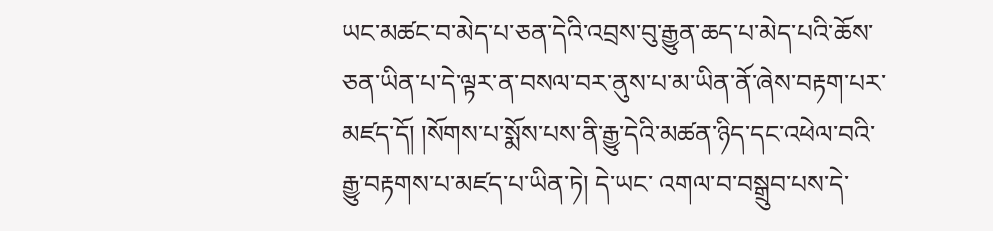ཡང་མཚང་བ་མེད་པ་ཅན་དེའི་འབྲས་བུ་རྒྱུན་ཆད་པ་མེད་པའི་ཆོས་ཅན་ཡིན་པ་དེ་ལྟར་ན་བསལ་བར་ནུས་པ་མ་ཡིན་ནོ་ཞེས་བརྟག་པར་མཛད་དོ། །སོགས་པ་སྨོས་པས་ནི་རྒྱུ་དེའི་མཚན་ཉིད་དང་འཕེལ་བའི་རྒྱུ་བརྟགས་པ་མཛད་པ་ཡིན་ཏེ། དེ་ཡང་ འགལ་བ་བསྒྲུབ་པས་དེ་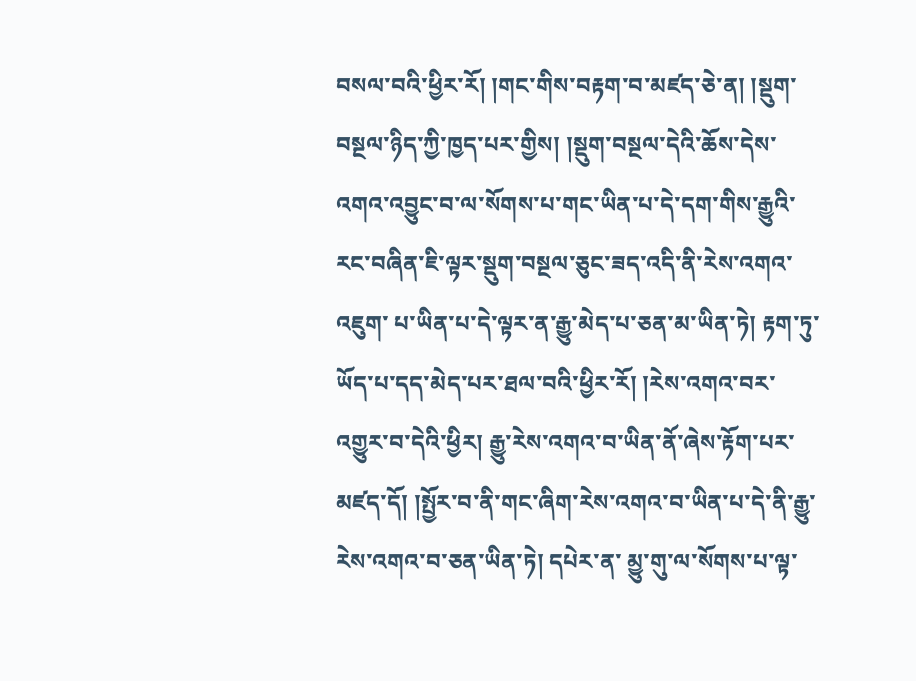བསལ་བའི་ཕྱིར་རོ། །གང་གིས་བརྟག་བ་མཛད་ཅེ་ན། །སྡུག་བསྔལ་ཉིད་ཀྱི་ཁྱད་པར་གྱིས། །སྡུག་བསྔལ་དེའི་ཆོས་དེས་འགའ་འབྱུང་བ་ལ་སོགས་པ་གང་ཡིན་པ་དེ་དག་གིས་རྒྱུའི་རང་བཞིན་ཇི་ལྟར་སྡུག་བསྔལ་ཅུང་ཟད་འདི་ནི་རེས་འགའ་འཇུག་ པ་ཡིན་པ་དེ་ལྟར་ན་རྒྱུ་མེད་པ་ཅན་མ་ཡིན་ཏེ། རྟག་ཏུ་ཡོད་པ་དད་མེད་པར་ཐལ་བའི་ཕྱིར་རོ། །རེས་འགའ་བར་འགྱུར་བ་དེའི་ཕྱིར། རྒྱུ་རེས་འགའ་བ་ཡིན་ནོ་ཞེས་རྟོག་པར་མཛད་དོ། །སྤྱོར་བ་ནི་གང་ཞིག་རེས་འགའ་བ་ཡིན་པ་དེ་ནི་རྒྱུ་རེས་འགའ་བ་ཅན་ཡིན་ཏེ། དཔེར་ན་ མྱུ་གུ་ལ་སོགས་པ་ལྟ་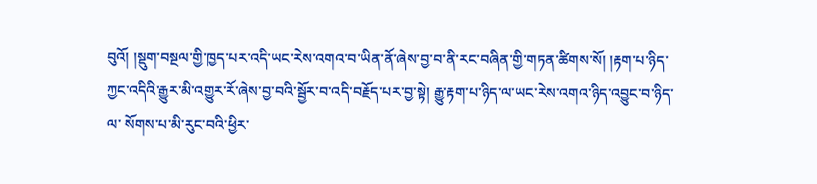བུའོ། །སྡུག་བསྔལ་གྱི་ཁྱད་པར་འདི་ཡང་རེས་འགའ་བ་ཡིན་ནོ་ཞེས་བྱ་བ་ནི་རང་བཞིན་གྱི་གཏན་ཚིགས་སོ། །རྟག་པ་ཉིད་ཀྱང་འདིའི་རྒྱུར་མི་འགྱུར་རོ་ཞེས་བྱ་བའི་སྦྱོར་བ་འདི་བརྗོད་པར་བྱ་སྟེ། རྒྱུ་རྟག་པ་ཉིད་ལ་ཡང་རེས་འགའ་ཉིད་འབྱུང་བ་ཉིད་ལ་ སོགས་པ་མི་རུང་བའི་ཕྱིར་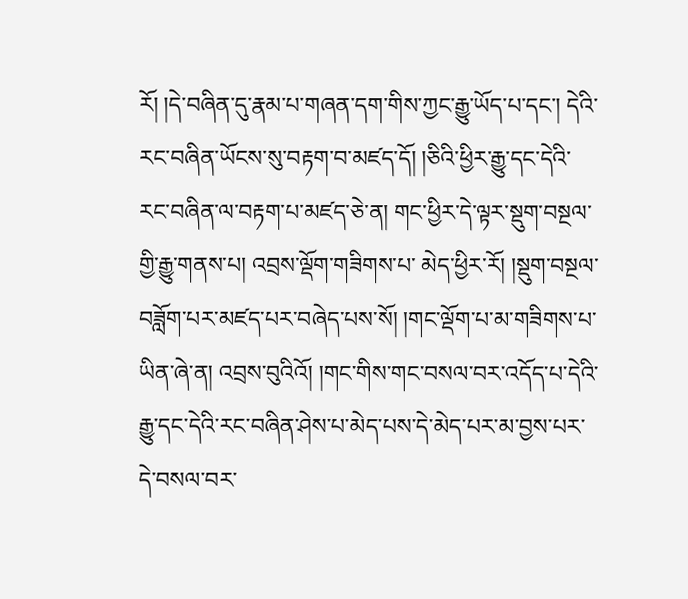རོ། །དེ་བཞིན་དུ་རྣམ་པ་གཞན་དག་གིས་ཀྱང་རྒྱུ་ཡོད་པ་དང་། དེའི་རང་བཞིན་ཡོངས་སུ་བརྟག་བ་མཛད་དོ། །ཅིའི་ཕྱིར་རྒྱུ་དང་དེའི་རང་བཞིན་ལ་བརྟག་པ་མཛད་ཅེ་ན། གང་ཕྱིར་དེ་ལྟར་སྡུག་བསྔལ་གྱི་རྒྱུ་གནས་པ། འབྲས་ལྡོག་གཟིགས་པ་ མེད་ཕྱིར་རོ། །སྡུག་བསྔལ་བཟློག་པར་མཛད་པར་བཞེད་པས་སོ། །གང་ལྡོག་པ་མ་གཟིགས་པ་ཡིན་ཞེ་ན། འབྲས་བུའིའོ། །གང་གིས་གང་བསལ་བར་འདོད་པ་དེའི་རྒྱུ་དང་དེའི་རང་བཞིན་ཤེས་པ་མེད་པས་དེ་མེད་པར་མ་བྱས་པར་དེ་བསལ་བར་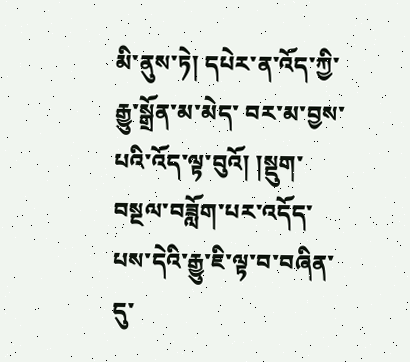མི་ནུས་ཏེ། དཔེར་ན་འོད་ཀྱི་རྒྱུ་སྒྲོན་མ་མེད་ བར་མ་བྱས་པའི་འོད་ལྟ་བུའོ། །སྡུག་བསྔལ་བཟློག་པར་འདོད་པས་དེའི་རྒྱུ་ཇི་ལྟ་བ་བཞིན་དུ་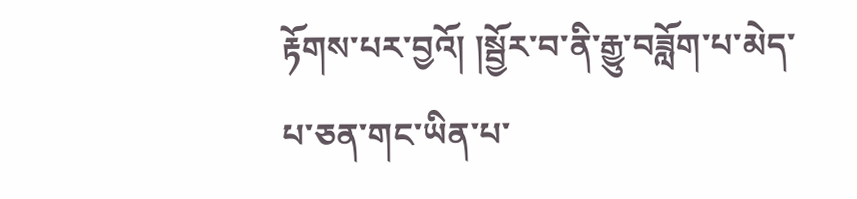རྟོགས་པར་བྱའོ། །སྦྱོར་བ་ནི་རྒྱུ་བཟློག་པ་མེད་པ་ཅན་གང་ཡིན་པ་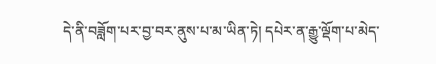དེ་ནི་བཟློག་པར་བྱ་བར་ནུས་པ་མ་ཡིན་ཏེ། དཔེར་ན་རྒྱུ་ལྡོག་པ་མེད་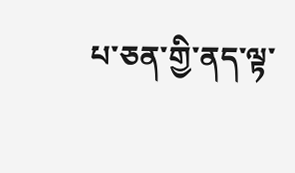པ་ཅན་གྱི་ནད་ལྟ་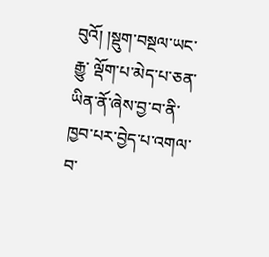བུའོ། །སྡུག་བསྔལ་ཡང་རྒྱུ་ ལྡོག་པ་མེད་པ་ཅན་ཡིན་ནོ་ཞེས་བྱ་བ་ནི་ཁྱབ་པར་བྱེད་པ་འགལ་བ་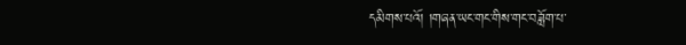དམིགས་པའོ། །གཞན་ཡང་གང་གིས་གང་བཟློག་པ་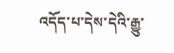འདོད་པ་དེས་དེའི་རྒྱུ་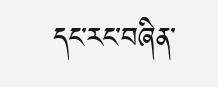དང་རང་བཞིན་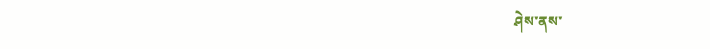ཤེས་ནས་